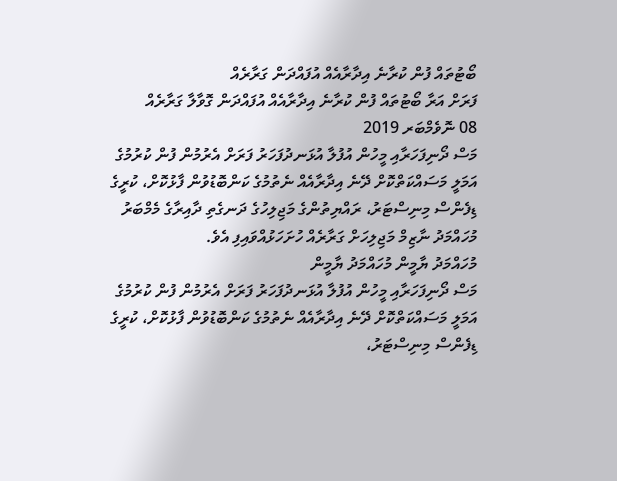ބޯޓުތައް ފުން ކުރާނެ އިދާރާއެއް އުފައްދަން ގަރާރެއް
ފަރަށް އަރާ ބޯޓުތައް ފުން ކުރާނެ އިދާރާއެއް އުފައްދަން ގޮވާލާ ގަރާރެއް
08 ނޮވެމްބަރ 2019
މަސް ދޯނިފަހަރާއި މީހުން އުފުލާ އުޅަނދުފަހަރު ފަރަށް އެރުމުން ފުން ކުރުމުގެ އަމަލީ މަސައްކަތްކޮށް ދޭނެ އިދާރާއެއް ނެތުމުގެ ކަންބޮޑުވުން ފާޅުކޮށް، ކުރީގެ ޑިފެންސް މިނިސްޓަރު، ރައްޔިތުންގެ މަޖިލިހުގެ ދަނގެތި ދާއިރާގެ މެމްބަރު މުހައްމަދު ނާޒިމް މަޖިލިހަށް ގަރާރެއް ހުށަހަޅުއްވައިފި އެވެ.
މުހައްމަދު ޔާމީން މުހައްމަދު ޔާމީން
މަސް ދޯނިފަހަރާއި މީހުން އުފުލާ އުޅަނދުފަހަރު ފަރަށް އެރުމުން ފުން ކުރުމުގެ އަމަލީ މަސައްކަތްކޮށް ދޭނެ އިދާރާއެއް ނެތުމުގެ ކަންބޮޑުވުން ފާޅުކޮށް، ކުރީގެ ޑިފެންސް މިނިސްޓަރު،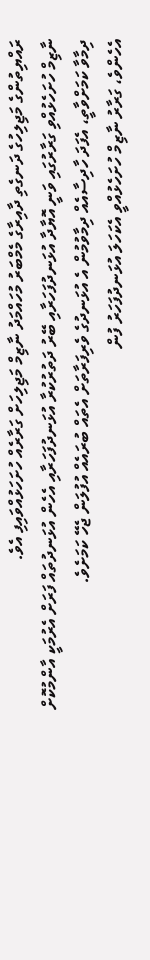ރައްޔިތުންގެ މަޖިލިހުގެ ދަނގެތި ދާއިރާގެ މެމްބަރު މުހައްމަދު ނާޒިމް މަޖިލިހަށް ގަރާރެއް ހުށަހަޅުއްވައިފި އެވެ.
ނާޒިމް ހުށަހެޅުއްވި ގަރާރުގައި ވަނީ އޮޔާދާ އުޅަނދުފަހަރާއި ބޭރު ދަތުރުކުރާ އުޅަނދުފަހަރާއި އެހެން އުޅަނދުތައް ފަރަށް އެރުމަކީ އާންމުކޮށް ދިމާވާ ކަމަށްވާތީ، އެފަދަ ހާދިސާއެއް ދިމާވުމުން އެ އުޅަނދުގެ ވެރިފަރާތަށް އެތައް ބުރައެއް އުފުލަން ޖެހޭ ކަމަށެވެ.
އެހެންވެ، ގަރާރު ނާޒިމް ހުށަހެޅުއްވީ އެކަހަލަ އުޅަނދުފަހަރު ފުން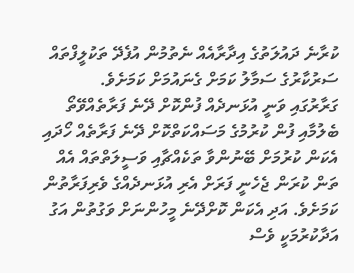ކުރާނެ ދައުލަތުގެ އިދާރާއެއް ނެތުމުން އުފެދޭ ތަކުލީފްތައް ސަރުކާރުގެ ސަމާލު ކަމަށް ގެނައުމަށް ކަމަށެވެ.
ގަރާރުގައި ވަނީ އުޅަނދެއް ފުންކޮށް ދޭނެ ފަރާތެއްވޭތޯ ބެލުމާއި ފުން ކުރުމުގެ މަސައްކަތްކޮށް ދޭނެ ފަރާތެއް ހޯދައި އެކަން ކުރުމަށް ބޭނުންވާ ތަކެއްޗާއި ވަސީލަތްތައް އެއް ތަން ކުރަން ޖެހެނީ ފަރަށް އެރި އުޅަނދެއްގެ ވެރިފަރާތުން ކަމަށެވެ. އަދި އެކަން ކޮށްދޭނެ މީހުންނަށް ވަގުތުން އަގު އަދާކުރުމަކީ ވެސް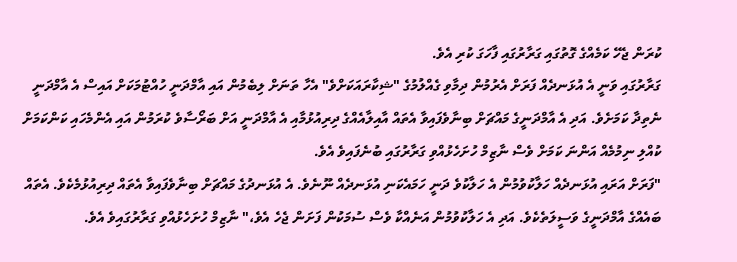ކުރަން ޖެހޭ ކަމެއްގެ ގޮތުގައި ގަރާރުގައި ފާހަގަ ކުރި އެވެ.
ގަރާރުގައި ވަނީ އެ އުޅަނދެއް ފަރަށް އެރުމުން ދިމާވި ގެއްލުމުގެ "ޝިކާރައަކަށްވެ" އެހާ ތަނަށް ލިބެމުން އައި އާމްދަނީ ހުއްޓުމަކަށް އައިސް އެ އާމްދަނީ ނެތިދާ ކަމަށެވެ. އަދި އެ އާމްދަނީގެ މައްޗަށް ބިނާވެފައިވާ އެތައް އާއިލާއެއްގެ ދިރިއުޅުމާއި އެ އާމްދަނީ އަށް ބަރޯސާވެ ކުރަމުން އައި އެންމެހައި ކަންކަމަށް ކުއްލި ނިމުމެއް އަންނަ ކަމަށް ވެސް ނާޒިމް ހުށަހެޅުއްވި ގަރާރުގައި ބުނެފައިވެ އެވެ.
"ފަރަށް އަރައި އުޅަނދެއް ހަލާކުވުމުން އެ ހަލާކުވެ ދަނީ ހަމައެކަނި އުޅަނދެއް ނޫނެވެ. އެ އުޅަނދުގެ މައްޗަށް ބިނާވެފައިވާ އެތައް ދިރިއުޅުމެކެވެ. އެތައް ބައެއްގެ އާމްދަނީގެ ވަސީލަތެކެވެ. އަދި އެ ހަލާކުވުމުން އަނެއްކާ ވެސް ސުމަކުން ފަށަން ޖެހެ އެވެ،" ނާޒިމް ހުށަހެޅުއްވި ގަރާރުގައިވެ އެވެ.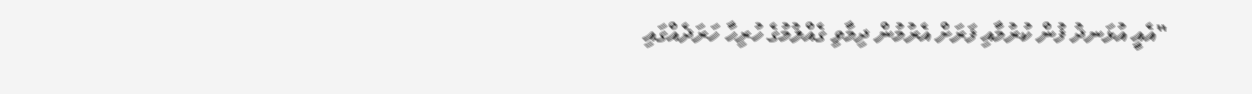"އެއީ އުޅަނދު ފުން ކުރުމާއި ފަރަށް އެރުމުން ދިމާވި ގެއްލުމުގެ ހުރިހާ ހަރަދެއްގައި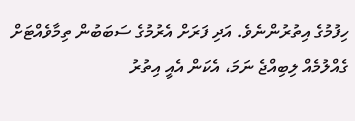ހިފުމުގެ އިތުރުންނެވެ. އަދި ފަރަށް އެރުމުގެ ސަބަބުން ތިމާވެއްޓަށް ގެއްލުމެއް ލިބިއްޖެ ނަމަ، އެކަން އެއީ އިތުރު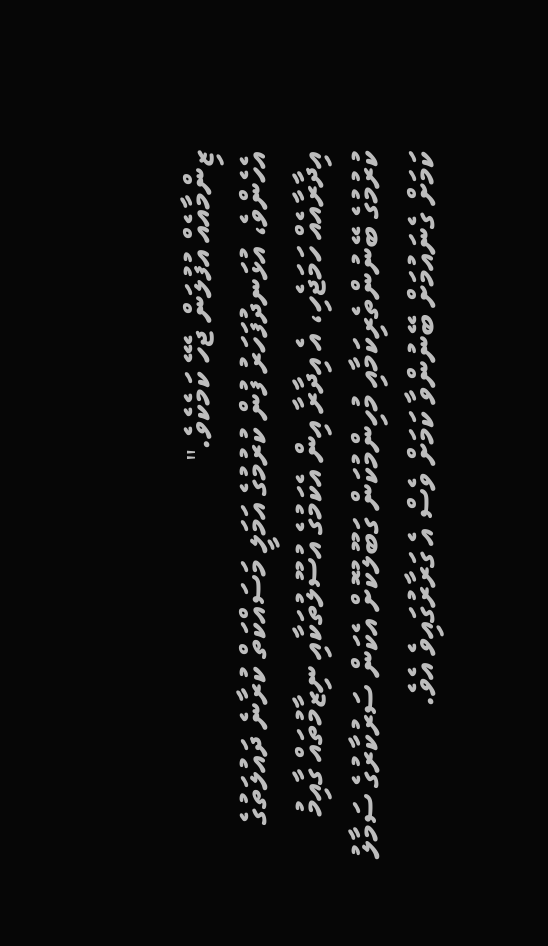ޒިންމާއެއް އުފުލަން ޖެހޭ ކަމެކެވެ."
އެހެންވެ، އުޅަނދުފަހަރު ފުން ކުރުމުގެ އަމަލީ މަސައްކަތް ކުރާނެ ދައުލަތުގެ އިދާރާއެއް ހަމަޖެހި، އެ އިދާރާ އިން އެކަމުގެ އުސޫލުތަކާއި ނިޒާމުތައް ގާއިމު ކުރުމުގެ ބޭނުންތެރިކަމާއި މުހިންމުކަން ގަބޫލުކޮށް އެކަން ސަރުކާރުގެ ސަމާލު ކަމަށް ގެނައުމަށް ބޭނުންވާ ކަމަށް ވެސް އެ ގަރާރުގައިވެ އެވެ.